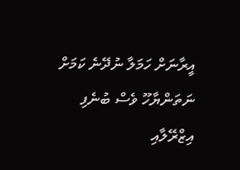އީރާނަށް ހަމަލާ ނުދޭނެ ކަމަށް ނަތަންޔާހޫ ވެސް ބުނެފި
އިޒްރޭލާއި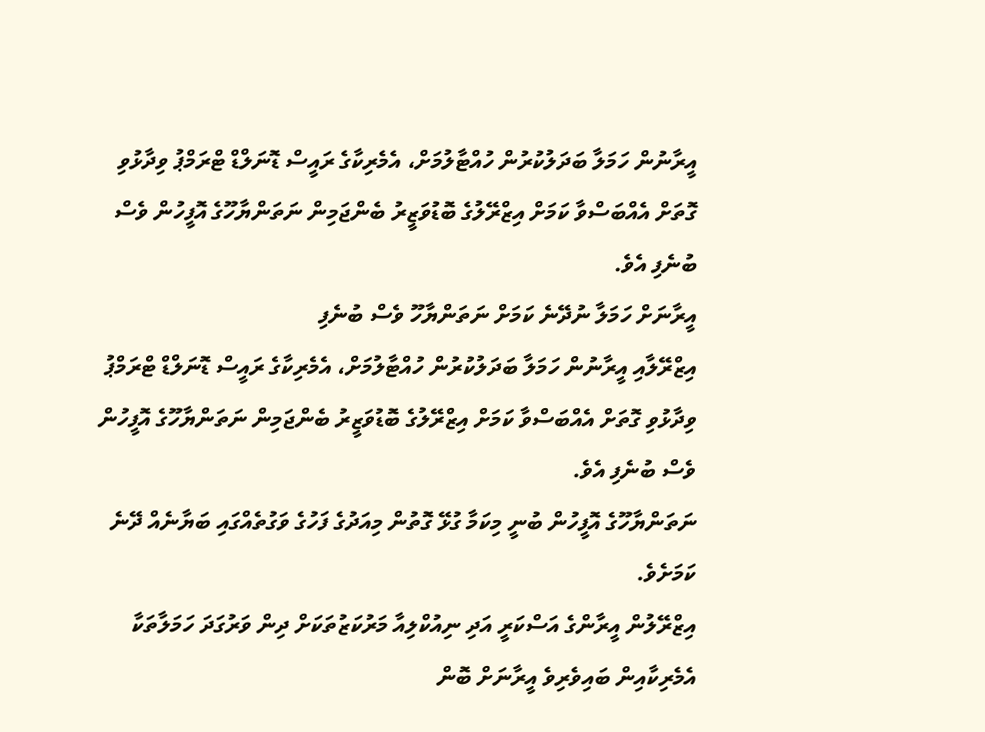އީރާނުން ހަމަލާ ބަދަލުކުރުން ހުއްޓާލުމަށް، އެމެރިކާގެ ރައީސް ޑޮނަލްޑް ޓްރަމްޕު ވިދާޅުވި ގޮތަށް އެއްބަސްވާ ކަމަށް އިޒްރޭލުގެ ބޮޑުވަޒީރު ބެންޖަމިން ނަތަންޔާހޫގެ އޮފީހުން ވެސް ބުނެފި އެވެ.
އީރާނަށް ހަމަލާ ނުދޭނެ ކަމަށް ނަތަންޔާހޫ ވެސް ބުނެފި
އިޒްރޭލާއި އީރާނުން ހަމަލާ ބަދަލުކުރުން ހުއްޓާލުމަށް، އެމެރިކާގެ ރައީސް ޑޮނަލްޑް ޓްރަމްޕު ވިދާޅުވި ގޮތަށް އެއްބަސްވާ ކަމަށް އިޒްރޭލުގެ ބޮޑުވަޒީރު ބެންޖަމިން ނަތަންޔާހޫގެ އޮފީހުން ވެސް ބުނެފި އެވެ.
ނަތަންޔާހޫގެ އޮފީހުން ބުނީ މިކަމާ ގުޅޭ ގޮތުން މިއަދުގެ ފަހުގެ ވަގުތެއްގައި ބަޔާނެއް ދޭނެ ކަމަށެވެ.
އިޒްރޭލުން އީރާންގެ އަސްކަރީ އަދި ނިއުކްލިއާ މަރުކަޒުތަކަށް ދިން ވަރުގަދަ ހަމަލާތަކާ އެމެރިކާއިން ބައިވެރިވެ އީރާނަށް ބޮން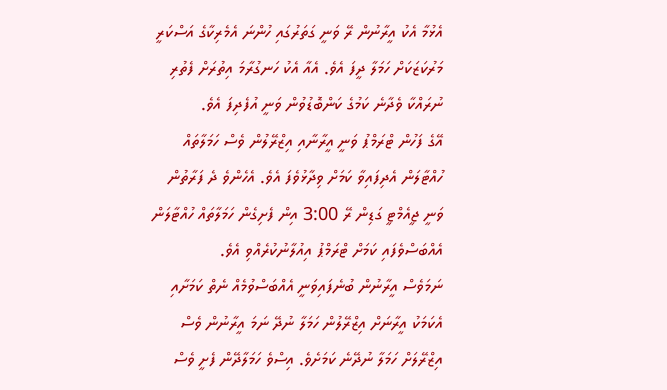އެޅުމާ އެކު އީރާނުން ރޭ ވަނީ ގަތަރުގައި ހުންނަ އެމެރިކާގެ އަސްކަރީ މަރުކަޒަކަށް ހަމަލާ ދީފަ އެވެ. އެއާ އެކު ހަނގުރާމަ އިތުރަށް ފެތުރި ނުރައްކާ ވެދާނެ ކަމުގެ ކަންބޮޑުވުން ވަނީ އުފެދިފަ އެވެ.
އޭގެ ފަހުން ޓްރަމްޕު ވަނީ އީރާނާއި އިޒްރޭލުން ވެސް ހަމަލާތައް ހުއްޓާލަން އެދިފައިވާ ކަމަށް ވިދާޅުވެފަ އެވެ. އެހެންވެ ދެ ފަރާތުން ވަނީ ޖީއެމްޓީ ގަޑިން ރޭ 3:00 އިން ފެށިގެން ހަމަލާތައް ހުއްޓާލަން އެއްބަސްވެފައި ކަމަށް ޓްރަމްޕު އިއުލާނުކުރެއްވި އެވެ.
ނަމަވެސް އީރާނުން ބުނެފައިވަނީ އެއްބަސްވުމެއް ނެތް ކަމަށާއި އެކަމަކު އީރާނަށް އިޒްރޭލުން ހަމަލާ ނުދޭ ނަމަ އީރާނުން ވެސް އިޒްރޭލަށް ހަމަލާ ނުދޭނެ ކަމަށެވެ. އިސްވެ ހަމަލާދޭން ފެށީ ވެސް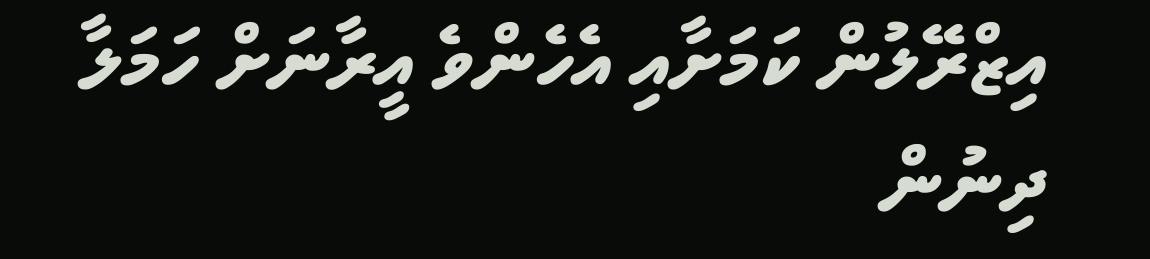އިޒްރޭލުން ކަމަށާއި އެހެންވެ އީރާނަށް ހަމަލާ ދިނުން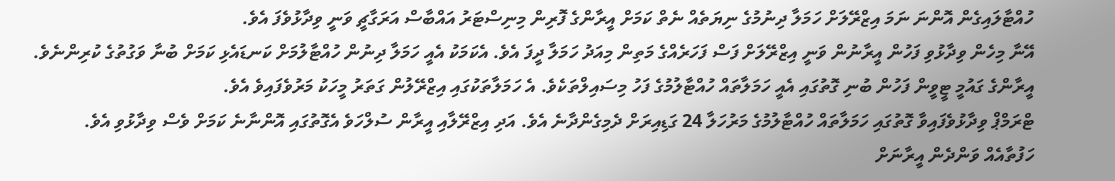ހުއްޓާލައިގެން އޮންނަ ނަމަ އިޒްރޭލަށް ހަމަލާ ދިނުމުގެ ނިޔަތެއް ނެތް ކަމަށް އީރާންގެ ފޮރިން މިނިސްޓަރު އައްބާސް އަރަގާޗީ ވަނީ ވިދާޅުވެފަ އެވެ.
އޭނާ މިހެން ވިދާޅުވި ފަހުން އީރާނުން ވަނީ އިޒްރޭލަށް ފަސް ފަހަރެއްގެ މަތިން މިއަދު ހަމަލާ ދީފަ އެވެ. އެކަމަކު އެއީ ހަމަލާ ދިނުން ހުއްޓާލުމަށް ކަނޑައެޅި ކަމަށް ބުނާ ވަގުތުގެ ކުރިންނެވެ. އީރާންގެ ގައުމީ ޓީވީން ފަހުން ބުނި ގޮތުގައި އެއީ ހަމަލާތައް ހުއްޓާލުމުގެ ފަހު މިސައިލްތަކެވެ. އެ ހަމަލާތަކުގައި އިޒްރޭލުން ގަތަރު މީހަކު މަރުވެފައިވެ އެވެ.
ޓްރަމްޕް ވިދާޅުވެފައިވާ ގޮތުގައި ހަމަލާތައް ހުއްޓާލުމުގެ މަރުހަލާ 24 ގަޑިއިރަށް ދެމިގެންދާނެ އެވެ. އަދި އިޒްރޭލާއި އީރާން ސުލްހަވެ އެގޮތުގައި އޮންނާނެ ކަމަށް ވެސް ވިދާޅުވި އެވެ.
ހަފުތާއެއް ވަންދެން އީރާނަށް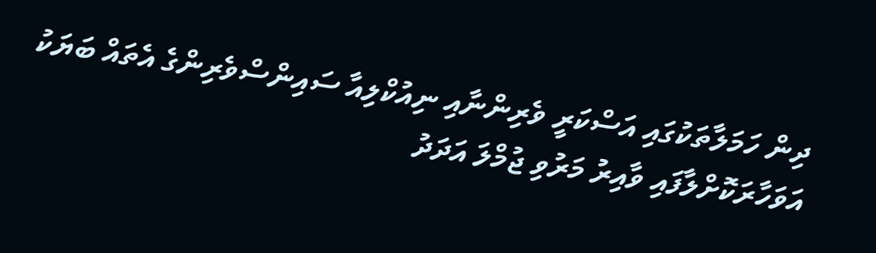ދިން ހަމަލާތަކުގައި އަސްކަރީ ވެރިންނާއި ނިއުކްލިއާ ސައިންސްވެރިންގެ އެތައް ބަޔަކު އަވަހާރަކޮށްލާފައި ވާއިރު މަރުވި ޖުމްލަ އަދަދު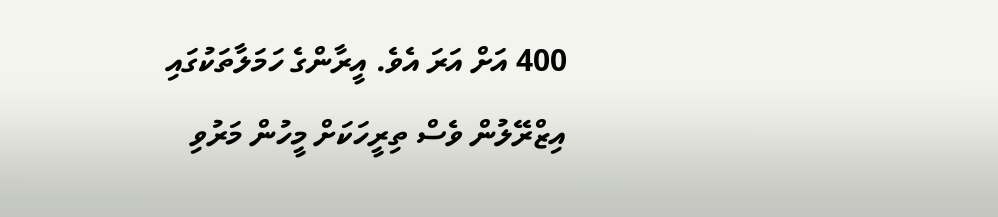400 އަށް އަރަ އެވެ. އީރާންގެ ހަމަލާތަކުގައި އިޒްރޭލުން ވެސް ތިރީހަކަށް މީހުން މަރުވި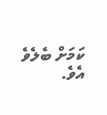ކަމަށް ބެލެވެ އެވެ.